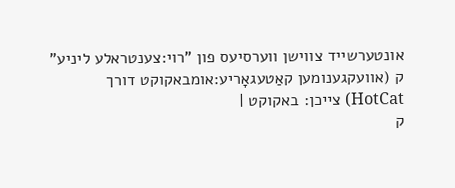אונטערשייד צווישן ווערסיעס פון "רוי:צענטראלע ליניע"
ק (אוועקגענומען קאַטעגאָריע:אומבאקוקט דורך HotCat) צייכן: באקוקט |
ק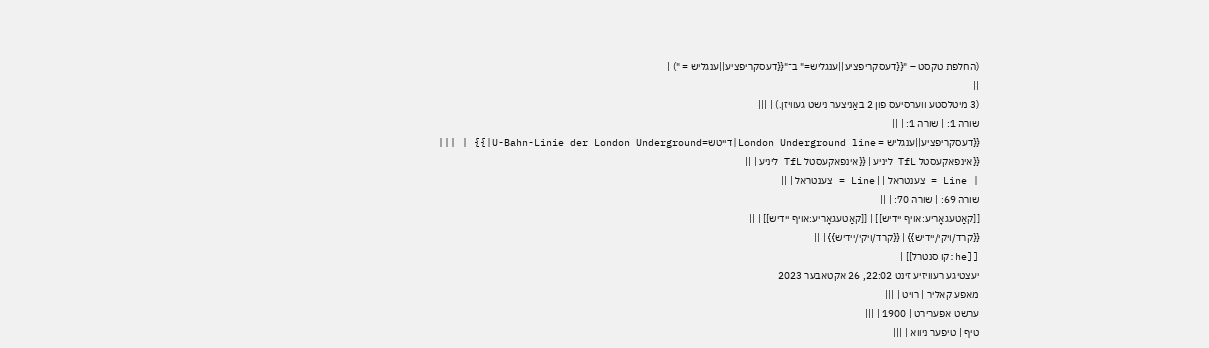(החלפת טקסט – "{{דעסקריפציע||ענגליש=" ב־"{{דעסקריפציע||ענגליש = ") |
||
(3 מיטלסטע ווערסיעס פון 2 באַניצער נישט געוויזן.) | |||
שורה 1: | שורה 1: | ||
{{דעסקריפציע||ענגליש = London Underground line|דייטש=U-Bahn-Linie der London Underground|}} | |||
{{אינפאקעסטל TfL ליניע | {{אינפאקעסטל TfL ליניע | ||
| Line = צענטראל | | Line = צענטראל | ||
שורה 69: | שורה 70: | ||
[[קאַטעגאָריע:אויף יידיש]] | [[קאַטעגאָריע:אויף יידיש]] | ||
{{קרד/ויקי/יידיש}} | {{קרד/ויקי/יידיש}} | ||
[[he:קו סנטרל]] |
יעצטיגע רעוויזיע זינט 22:02, 26 אקטאבער 2023
מאפע קאליר | רויט | |||
ערשט אפערירט | 1900 | |||
טיף | טיפער ניווא | |||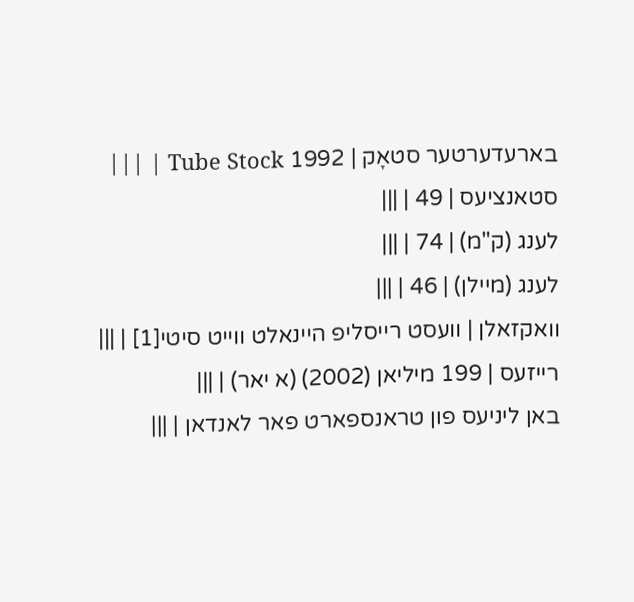בארעדערטער סטאָק | 1992 Tube Stock | |||
סטאנציעס | 49 | |||
לענג (ק"מ) | 74 | |||
לענג (מיילן) | 46 | |||
וואקזאלן | וועסט רייסליפ היינאלט ווייט סיטי[1] | |||
רייזעס | 199 מיליאן (2002) (א יאר) | |||
באן ליניעס פון טראנספארט פאר לאנדאן | |||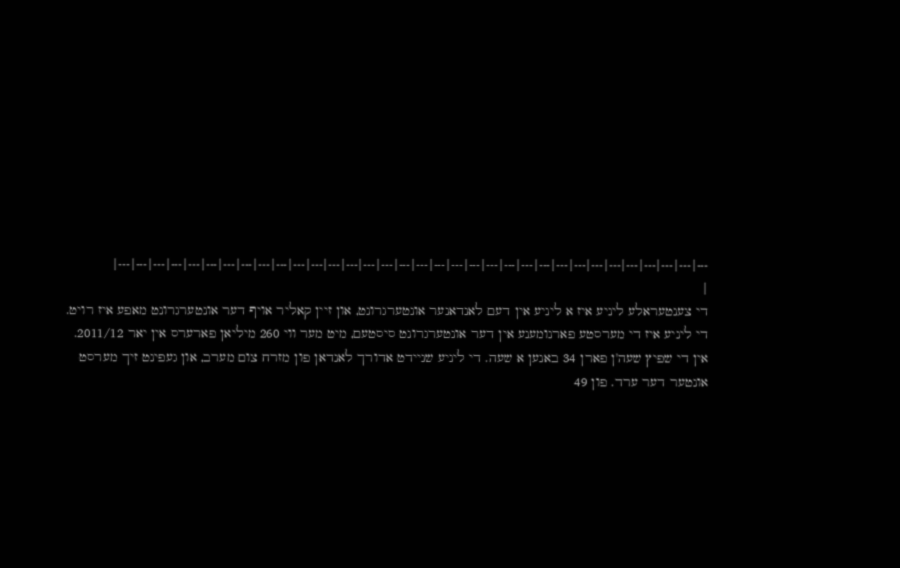---|---|---|---|---|---|---|---|---|---|---|---|---|---|---|---|---|---|---|---|---|---|---|---|---|---|---|---|---|---|---|---|---|---|
|
די צענטעראלע ליניע איז א ליניע אין דעם לאנדאנער אונטערגרונט, און זיין קאליר אויף דער אונטערגרונט מאפע איז רויט. די ליניע איז די מערסטע פארנומענע אין דער אונטערגרונט סיסטעם, מיט מער ווי 260 מיליאן פארערס אין יאר 2011/12. אין די שפיץ שעה'ן פארן 34 באנען א שעה. די ליניע שניידט אדורך לאנדאן פון מזרח צום מערב, און געפינט זיך מערסט אונטער דער ערד. פון 49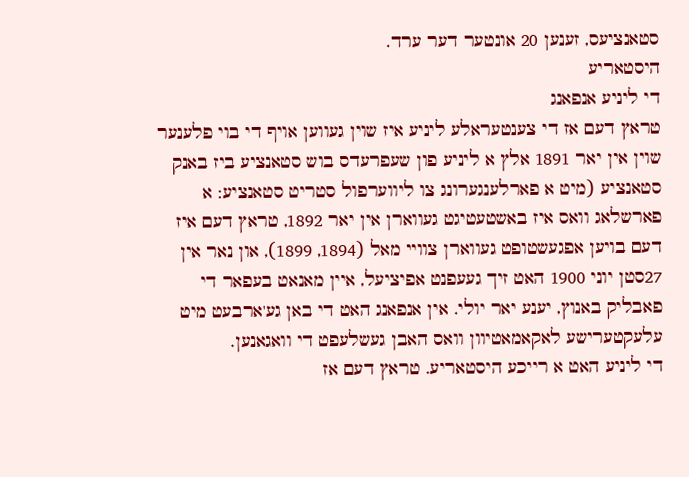סטאנציעס, זענען 20 אונטער דער ערד.
היסטאריע
די ליניע אנפאנג
טראץ דעם אז די צענטעראלע ליניע איז שוין געווען אויף די בוי פלענער שוין אין יאר 1891 אלץ א ליניע פון שעפרעדס בוש סטאנציע ביז באנק סטאנציע (מיט א פארלענגערונג צו ליווערפול סטריט סטאנציע: א פארשלאג וואס איז באשטעטיגט געווארן אין יאר 1892, טראץ דעם איז דעם בויען אפגעשטופט געווארן צוויי מאל (1894, 1899), און נאר אין 27סטן יוני 1900 האט זיך געעפנט אפיציעל, איין מאנאט בעפאר די פאבליק באנוץ, יענע יאר יולי. אין אנפאנג האט די באן גע'ארבעט מיט עלעקטערישע לאקאמאטיוון וואס האבן געשלעפט די וואגאנען.
די ליניע האט א רייכע היסטאריע. טראץ דעם אז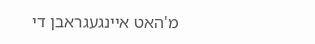מ'האט איינגעגראבן די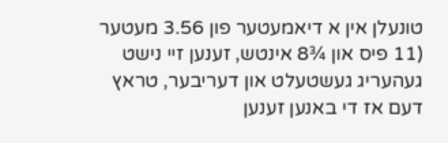טונעלן אין א דיאמעטער פון 3.56 מעטער (11 פיס און ¾8 אינטש, זענען זיי נישט געהעריג געשטעלט און דעריבער, טראץ דעם אז די באנען זענען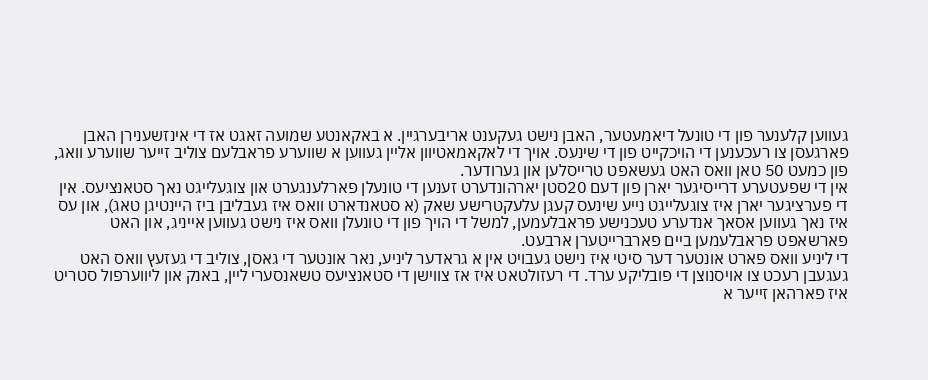געווען קלענער פון די טונעל דיאמעטער, האבן נישט געקענט אריבערגיין. א באקאנטע שמועה זאגט אז די אינזשענירן האבן פארגעסן צו רעכענען די הויכקייט פון די שינעס. אויך די לאקאמאטיוון אליין געווען א שווערע פראבלעם צוליב זייער שווערע וואג, פון כמעט 50 טאן וואס האט געשאפט טרייסלען און גערודער.
אין די שפעטערע דרייסיגער יארן פון דעם 20סטן יארהונדערט זענען די טונעלן פארלענגערט און צוגעלייגט נאך סטאנציעס. אין די פערציגער יארן איז צוגעלייגט נייע שינעס קעגן עלעקטרישע שאק (א סטאנדארט וואס איז געבליבן ביז היינטיגן טאג), און עס איז נאך געווען אסאך אנדערע טעכנישע פראבלעמען, למשל די הויך פון די טונעלן וואס איז נישט געווען אייניג, און האט פארשאפט פראבלעמען ביים פארברייטערן ארבעט.
די ליניע וואס פארט אונטער דער סיטי איז נישט געבויט אין א גראדער ליניע, נאר אונטער די גאסן, צוליב די געזעץ וואס האט געגעבן רעכט צו אויסנוצן די פובליקע ערד. די רעזולטאט איז אז צווישן די סטאנציעס טשאנסערי ליין, באנק און ליווערפול סטריט איז פארהאן זייער א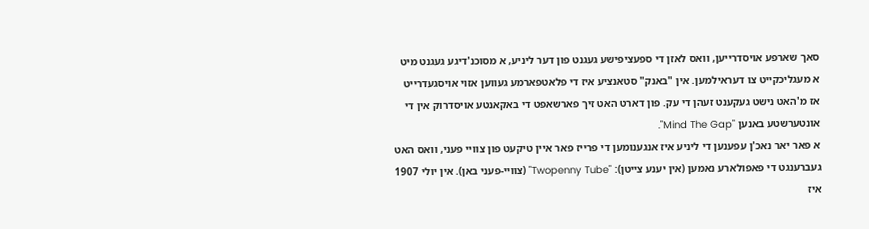סאך שארפע אויסדרייען, וואס לאזן די ספעציפישע געגנט פון דער ליניע, א מסוכנ'דיגע געגנט מיט א מעגליכקייט צו דעראילמען. אין "באנק" סטאנציע איז די פלאטפארמע געווען אזוי אויסגעדרייט אז מ'האט נישט געקענט זעהן די עק. פון דארט האט זיך פארשאפט די באקאנטע אויסדרוק אין די אונטערשטע באנען "Mind The Gap".
א פאר יאר נאכ'ן עפענען די ליניע איז אנגענומען די פרייז פאר איין טיקעט פון צוויי פעני, וואס האט געברענגט די פאפולארע נאמען (אין יענע צייטן): "Twopenny Tube" (צוויי-פעני באן). אין יולי 1907 איז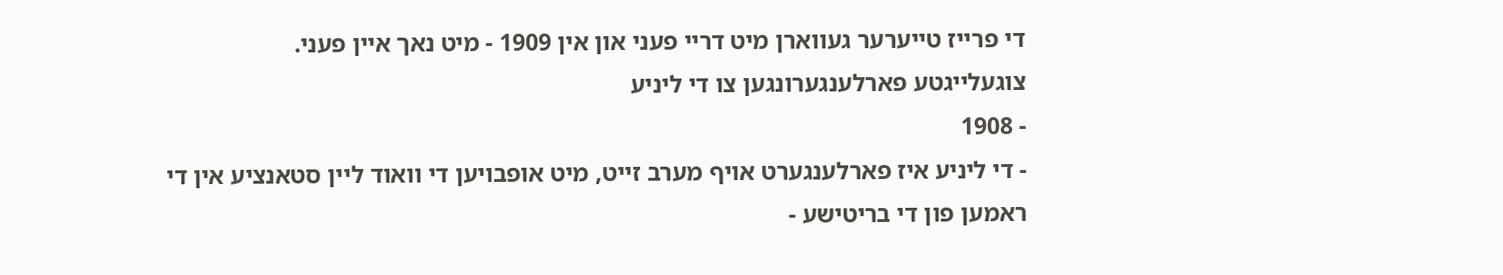די פרייז טייערער געווארן מיט דריי פעני און אין 1909 - מיט נאך איין פעני.
צוגעלייגטע פארלענגערונגען צו די ליניע
- 1908
- די ליניע איז פארלענגערט אויף מערב זייט, מיט אופבויען די וואוד ליין סטאנציע אין די ראמען פון די בריטישע -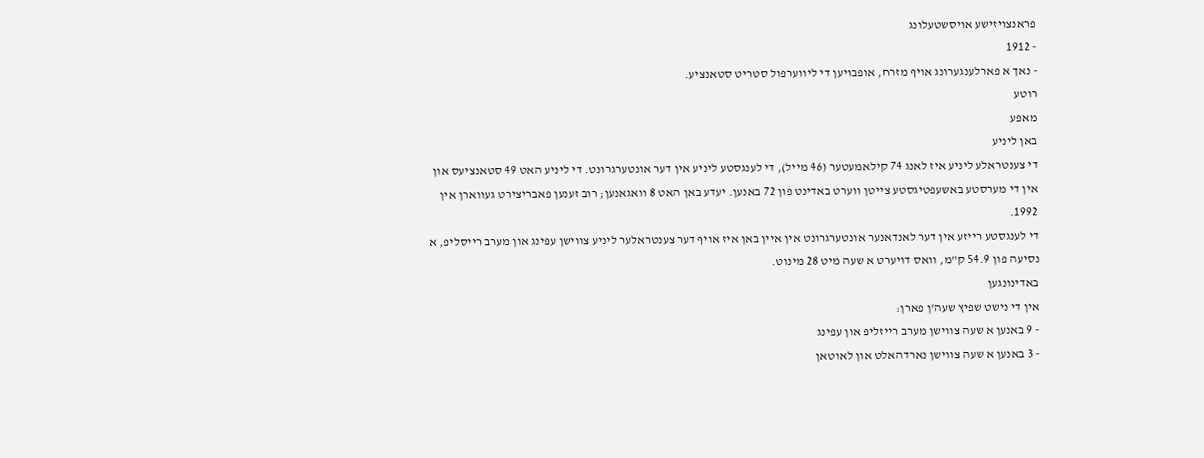פראנצויזישע אויסשטעלונג
- 1912
- נאך א פארלענגערונג אויף מזרח, אופבויען די ליווערפול סטריט סטאנציע.
רוטע
מאפע
באן ליניע
די צענטראלע ליניע איז לאנג 74 קילאמעטער (46 מייל), די לענגסטע ליניע אין דער אונטערגרונט. די ליניע האט 49 סטאנציעס און אין די מערסטע באשעפטיגסטע צייטן ווערט באדינט פון 72 באנען. יעדע באן האט 8 וואגאנען; רוב זענען פאבריצירט געווארן אין 1992.
די לענגסטע רייזע אין דער לאנדאנער אונטערגרונט אין איין באן איז אויף דער צענטראלער ליניע צווישן עפינג און מערב רייסליפ, א נסיעה פון 54.9 ק"מ, וואס דויערט א שעה מיט 28 מינוט.
באדינונגען
אין די נישט שפיץ שעה'ן פארן:
- 9 באנען א שעה צווישן מערב רייזליפ און עפינג
- 3 באנען א שעה צווישן נארדהאלט און לאוטאן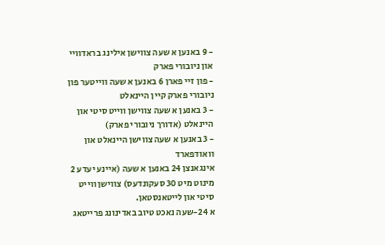- 9 באנען א שעה צווישן אילינג בראדוויי און ניובורי פארק
- פון זיי פארן 6 באנען א שעה ווייטער פון ניובורי פארק קיין היינאלט
- 3 באנען א שעה צווישן ווייט סיטי און היינאלט (אדורך ניובורי פארק)
- 3 באנען א שעה צווישן היינאלט און וואודפארד
אינגאנצן 24 באנען א שעה (איינע יעדע 2 מינוט מיט 30 סעקונדעס) צווישן ווייט סיטי און לייטאנסטאן.
א 24-שעה נאכט טיוב באדינונג פרייטאג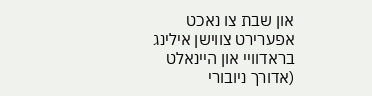און שבת צו נאכט אפערירט צווישן אילינג בראדוויי און היינאלט (אדורך ניובורי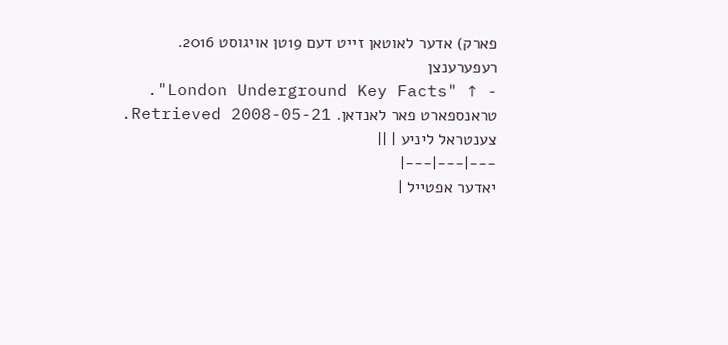פארק) אדער לאוטאן זייט דעם 19טן אויגוסט 2016.
רעפערענצן
- ↑ "London Underground Key Facts". טראנספארט פאר לאנדאן. Retrieved 2008-05-21.
צענטראל ליניע | ||
---|---|---|
יאדער אפטייל |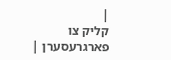|
קליק צו פארגרעסערן |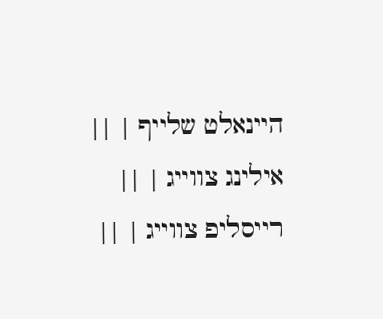היינאלט שלייף | ||
אילינג צווייג | ||
רייסליפ צווייג | ||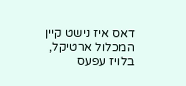דאס איז נישט קיין המכלול ארטיקל, בלויז עפעס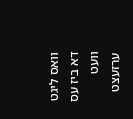וואס ליגט דא ביז עס וועט ערזעצט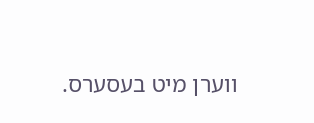ווערן מיט בעסערס.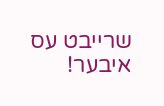שרייבט עס איבער!